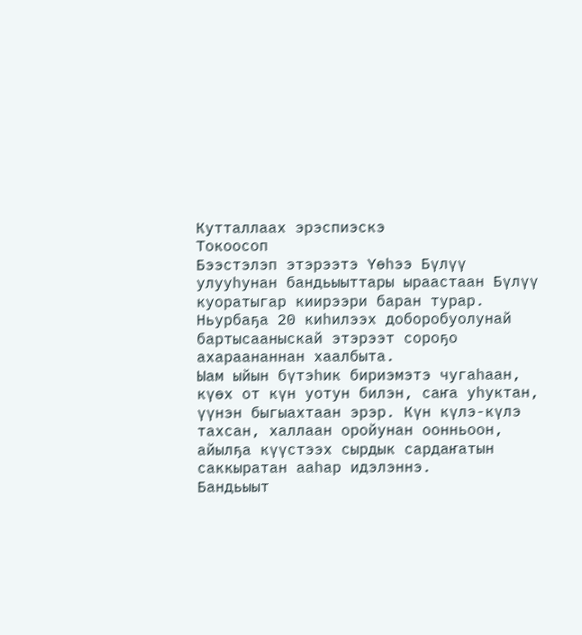Кутталлаах эрэспиэскэ
Токоосоп
Бээстэлэп этэрээтэ Үөһээ Бүлүү улууһунан бандьыыттары ыраастаан Бүлүү куоратыгар киирээри баран турар. Ньурбаҕа 20 киһилээх доборобуолунай бартысааныскай этэрээт сороҕо ахараананнан хаалбыта.
Ыам ыйын бүтэһик бириэмэтэ чугаһаан, күөх от күн уотун билэн, саҥа уһуктан, үүнэн быгыахтаан эрэр. Күн күлэ-күлэ тахсан, халлаан оройунан оонньоон, айылҕа күүстээх сырдык сардаҥатын саккыратан ааһар идэлэннэ.
Бандьыыт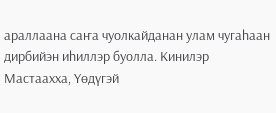араллаана саҥа чуолкайданан улам чугаһаан дирбийэн иһиллэр буолла. Кинилэр Мастаахха, Үөдүгэй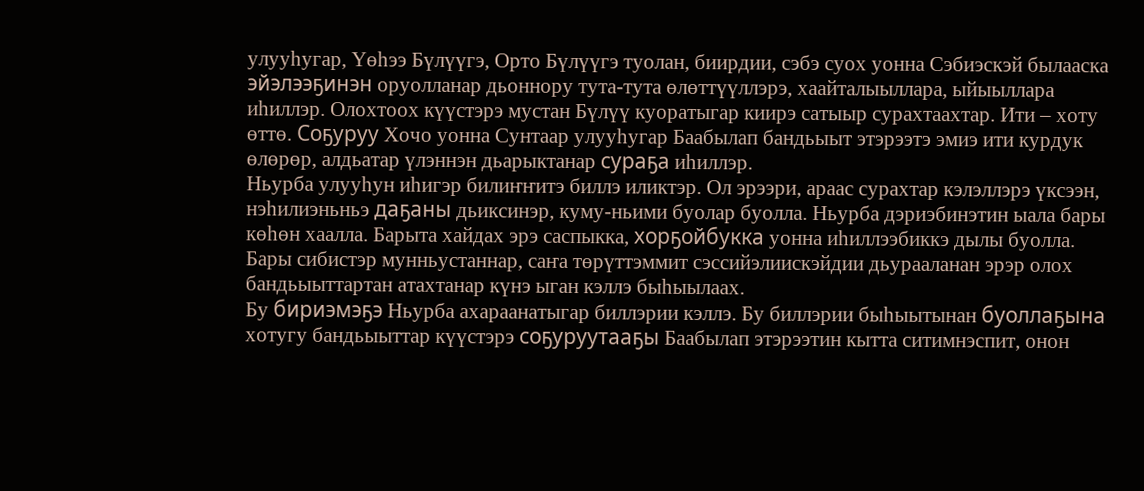улууһугар, Үөһээ Бүлүүгэ, Орто Бүлүүгэ туолан, биирдии, сэбэ суох уонна Сэбиэскэй былааска эйэлээҕинэн оруолланар дьоннору тута-тута өлөттүүллэрэ, хаайталыыллара, ыйыыллара иһиллэр. Олохтоох күүстэрэ мустан Бүлүү куоратыгар киирэ сатыыр сурахтаахтар. Ити – хоту өттө. Соҕуруу Хочо уонна Сунтаар улууһугар Баабылап бандьыыт этэрээтэ эмиэ ити курдук өлөрөр, алдьатар үлэннэн дьарыктанар сураҕа иһиллэр.
Ньурба улууһун иһигэр билиҥҥитэ биллэ иликтэр. Ол эрээри, араас сурахтар кэлэллэрэ үксээн, нэһилиэньньэ даҕаны дьиксинэр, куму-ньими буолар буолла. Ньурба дэриэбинэтин ыала бары көһөн хаалла. Барыта хайдах эрэ саспыкка, хорҕойбукка уонна иһиллээбиккэ дылы буолла. Бары сибистэр мунньустаннар, саҥа төрүттэммит сэссийэлиискэйдии дьурааланан эрэр олох бандьыыттартан атахтанар күнэ ыган кэллэ быһыылаах.
Бу бириэмэҕэ Ньурба ахараанатыгар биллэрии кэллэ. Бу биллэрии быһыытынан буоллаҕына хотугу бандьыыттар күүстэрэ соҕуруутааҕы Баабылап этэрээтин кытта ситимнэcпит, онон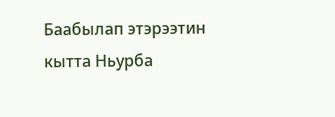Баабылап этэрээтин кытта Ньурба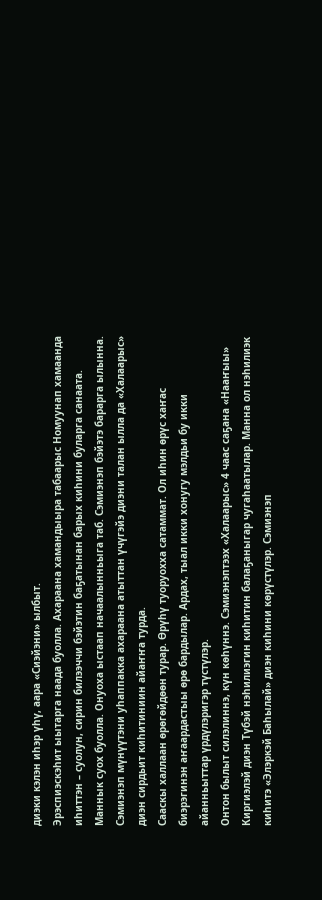диэки кэлэн иһэр үһү, аара «Сиэйэни» ылбыт.
Эрэспиэскэһит ыытарга наада буолла. Ахараана хамандыыра табаарыс Номуунап хамаанда иһиттэн – суолун, сирин билээччи бэйэтин баҕатынан барых киһини буларга санаата. Маннык суох буолла. Онуоха ыстаап начаалынньыга таб. Сэмиэнэп бэйэтэ барарга ылынна.
Сэмиэнэп мүнүүтэни уһаппакка ахараана атыттан үчүгэйэ диэни талан ылла да «Халаарыс» диэн сирдьит киһитиниин айаҥҥа турда.
Сааскы халлаан өрөгөйдөөн турар. Өрүһү туоруохха сатаммат. Ол иһин өрүс хаҥас биэрэгинэн аҥаардастыы өрө бардылар. Ардах, тыал икки хонугу мэлдьи бу икки айанньыттар үрдүлэригэр түстүлэр.
Онтон былыт силэлиннэ, күн көһүннэ. Сэмиэнэптээх «Халаарыс» 4 чаас саҕана «Нааҥыы» Киргиэлэй диэн Түбэй нэһилиэгин киһитин балаҕаныгар чугаһаатылар. Манна ол нэһилиэк киһитэ «Элэркэй Баһылай» диэн киһини көрүстүлэр. Сэмиэнэп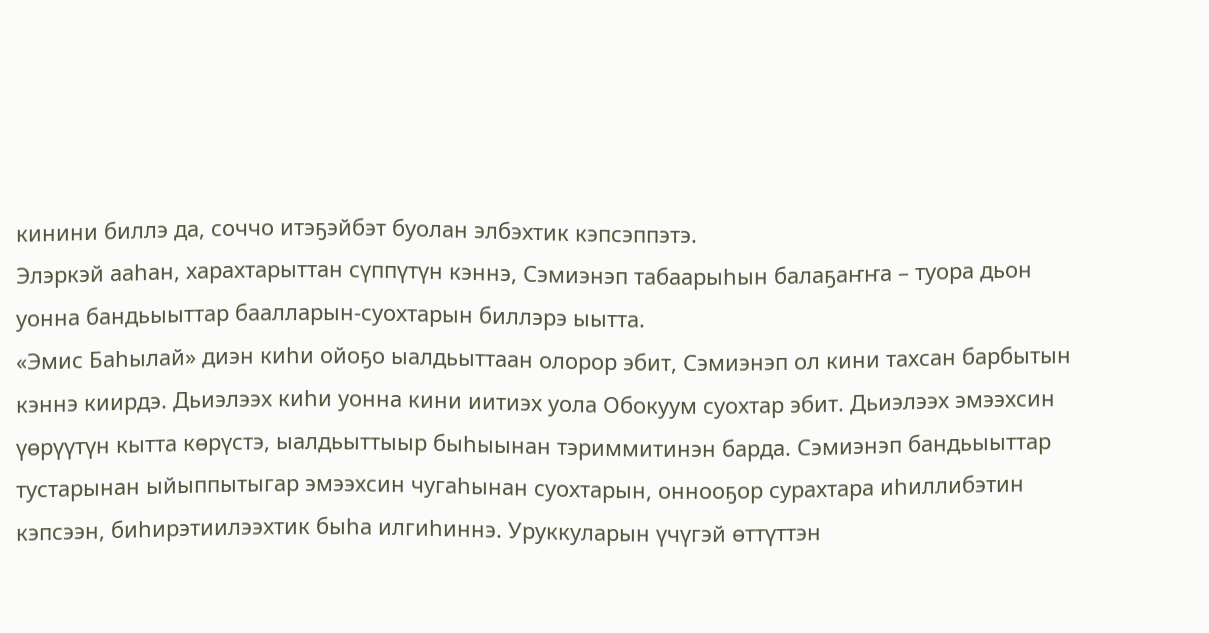кинини биллэ да, соччо итэҕэйбэт буолан элбэхтик кэпсэппэтэ.
Элэркэй ааһан, харахтарыттан сүппүтүн кэннэ, Сэмиэнэп табаарыһын балаҕаҥҥа – туора дьон уонна бандьыыттар баалларын-суохтарын биллэрэ ыытта.
«Эмис Баһылай» диэн киһи ойоҕо ыалдьыттаан олорор эбит, Сэмиэнэп ол кини тахсан барбытын кэннэ киирдэ. Дьиэлээх киһи уонна кини иитиэх уола Обокуум суохтар эбит. Дьиэлээх эмээхсин үөрүүтүн кытта көрүстэ, ыалдьыттыыр быһыынан тэриммитинэн барда. Сэмиэнэп бандьыыттар тустарынан ыйыппытыгар эмээхсин чугаһынан суохтарын, оннооҕор сурахтара иһиллибэтин кэпсээн, биһирэтиилээхтик быһа илгиһиннэ. Уруккуларын үчүгэй өттүттэн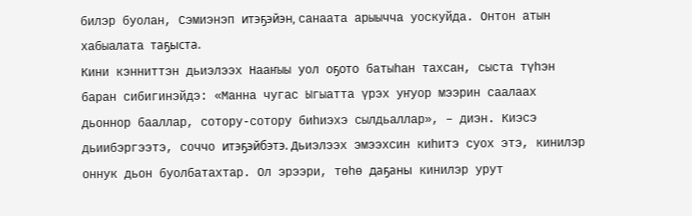билэр буолан, Сэмиэнэп итэҕэйэн, санаата арыычча уоскуйда. Онтон атын хабыалата таҕыста.
Кини кэнниттэн дьиэлээх Нааҥыы уол оҕото батыһан тахсан, сыста түһэн баран сибигинэйдэ: «Манна чугас Ыгыатта үрэх уҥуор мээрин саалаах дьоннор бааллар, сотору-сотору биһиэхэ сылдьаллар», – диэн. Киэсэ дьиибэргээтэ, соччо итэҕэйбэтэ. Дьиэлээх эмээхсин киһитэ суох этэ, кинилэр оннук дьон буолбатахтар. Ол эрээри, төһө даҕаны кинилэр урут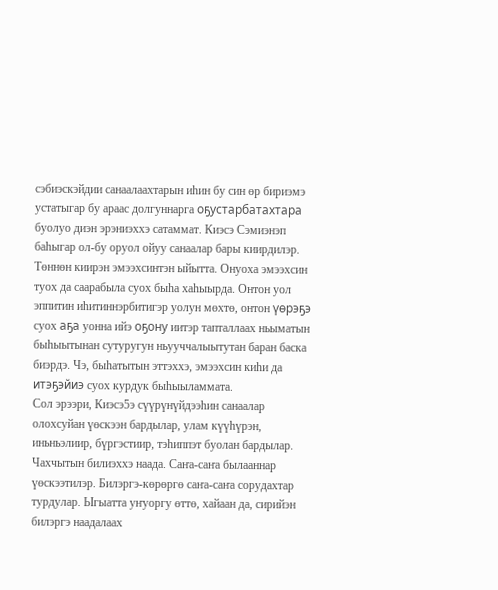сэбиэскэйдии санаалаахтарын иһин бу син өр бириэмэ устатыгар бу араас долгуннарга оҕустарбатахтара буолуо диэн эрэниэххэ сатаммат. Киэсэ Сэмиэнэп баһыгар ол-бу оруол ойуу санаалар бары киирдилэр.
Төннөн киирэн эмээхсинтэн ыйытта. Онуоха эмээхсин туох да саарабыла суох быһа хаһыырда. Онтон уол эппитин иһитиннэрбитигэр уолун мөхтө, онтон үөрэҕэ суох аҕа уонна ийэ оҕону иитэр тапталлаах ньыматын быһыытынан сутуругун ньууччалыытутан баран баска биэрдэ. Чэ, быһатытын эттэххэ, эмээхсин киһи да итэҕэйиэ суох курдук быһыыламмата.
Сол эрээри, Киэсэ5э сүүрүнүйдээһин санаалар олохсуйан үөскээн бардылар, улам күүһүрэн, иньньэлиир, бүргэстиир, тэһиппэт буолан бардылар. Чахчытын билиэххэ наада. Саҥа-саҥа былааннар үөскээтилэр. Билэргэ-көрөргө саҥа-саҥа сорудахтар турдулар. Ыгыатта уҥуоргу өттө, хайаан да, сирийэн билэргэ наадалаах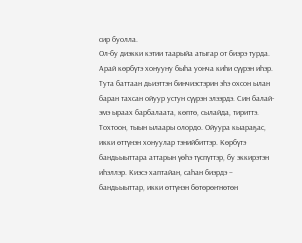сир буолла.
Ол-бу диэкки кэтии таарыйа атыгар от биэрэ турда. Арай көрбүтэ хонууну быһа уонча киһи сүүрэн иһэр. Тута баттаан дьиэттэн бинчиэстэрин эһэ охсон ылан баран тахсан ойуур устун сүүрэн элээрдэ. Син балай-эмэ ыраах барбалаата, көптө, сылайда, тириттэ. Тохтоон, тыын ылаары олордо. Ойуура кыараҕас, икки өттүнэн хонуулар тэнийбиттэр. Көрбүтэ бандьыыттара аттарын үөһэ түспүттэр, бу эккирэтэн иһэллэр. Киэсэ хаптайан, саһан биэрдэ – бандьыыттар, икки өттүнэн бөтөрөҥнөтөн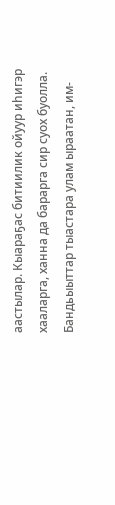аастылар. Кыараҕас битиилик ойуур иһигэр хааларга, ханна да барарга сир суох буолла. Бандьыыттар тыастара улам ыраатан, им-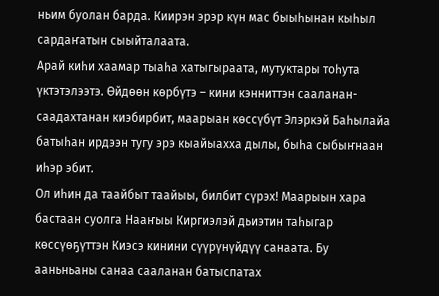ньим буолан барда. Киирэн эрэр күн мас быыһынан кыһыл сардаҥатын сыыйталаата.
Арай киһи хаамар тыаһа хатыгыраата, мутуктары тоһута үктэтэлээтэ. Өйдөөн көрбүтэ – кини кэнниттэн сааланан-саадахтанан киэбирбит, маарыан көссүбүт Элэркэй Баһылайа батыһан ирдээн тугу эрэ кыайыахха дылы, быһа сыбыҥнаан иһэр эбит.
Ол иһин да таайбыт таайыы, билбит сүрэх! Маарыын хара бастаан суолга Нааҥыы Киргиэлэй дьиэтин таһыгар көссүөҕүттэн Киэсэ кинини сүүрүнүйдүү санаата. Бу ааньньаны санаа сааланан батыспатах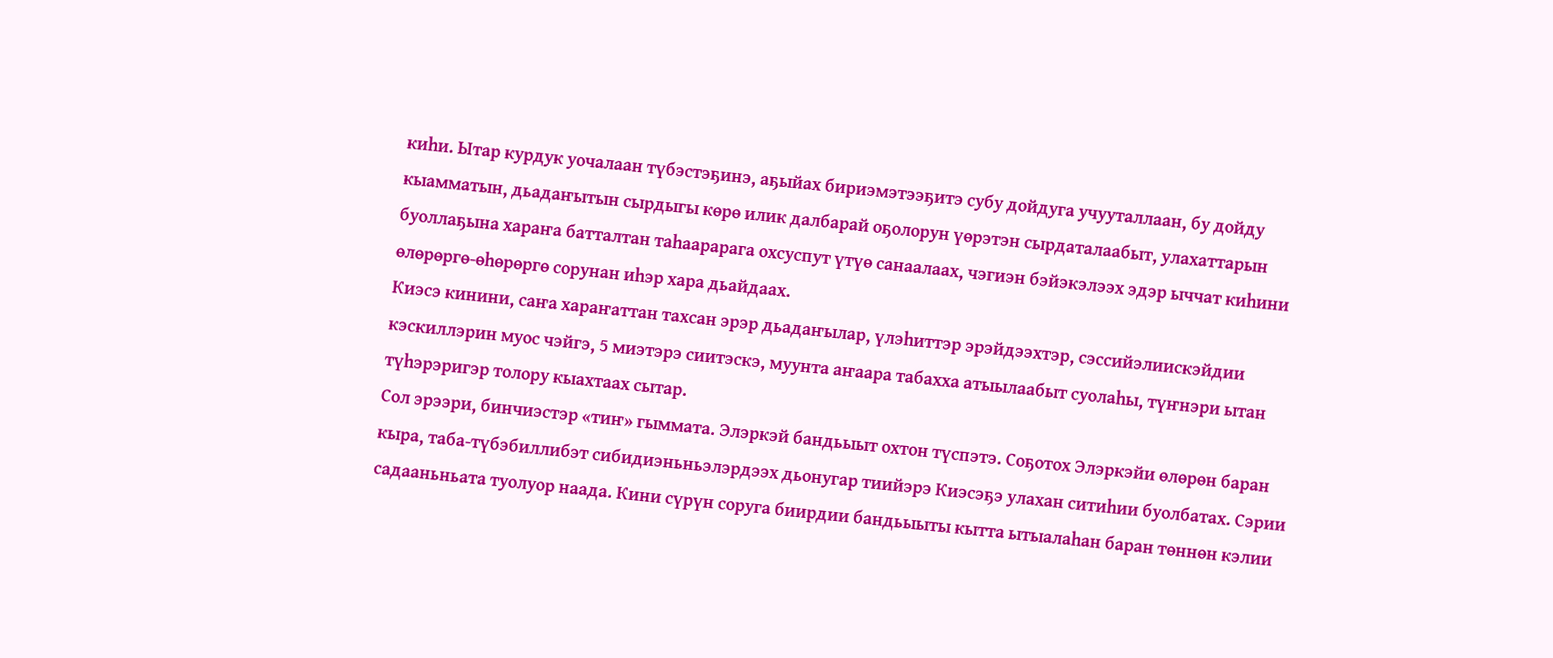киһи. Ытар курдук уочалаан түбэстэҕинэ, аҕыйах бириэмэтээҕитэ субу дойдуга учууталлаан, бу дойду кыамматын, дьадаҥытын сырдыгы көрө илик далбарай оҕолорун үөрэтэн сырдаталаабыт, улахаттарын буоллаҕына хараҥа батталтан таһаарарага охсуспут үтүө санаалаах, чэгиэн бэйэкэлээх эдэр ыччат киһини өлөрөргө-өһөрөргө сорунан иһэр хара дьайдаах.
Киэсэ кинини, саҥа хараҥаттан тахсан эрэр дьадаҥылар, үлэһиттэр эрэйдээхтэр, сэссийэлиискэйдии кэскиллэрин муос чэйгэ, 5 миэтэрэ сиитэскэ, муунта аҥаара табахха атыылаабыт суолаһы, түҥнэри ытан түһэрэригэр толору кыахтаах сытар.
Сол эрээри, бинчиэстэр «тиҥ» гыммата. Элэркэй бандьыыт охтон түспэтэ. Соҕотох Элэркэйи өлөрөн баран кыра, таба-түбэбиллибэт сибидиэньньэлэрдээх дьонугар тиийэрэ Киэсэҕэ улахан ситиһии буолбатах. Сэрии садааньньата туолуор наада. Кини сүрүн соруга биирдии бандьыыты кытта ытыалаһан баран төннөн кэлии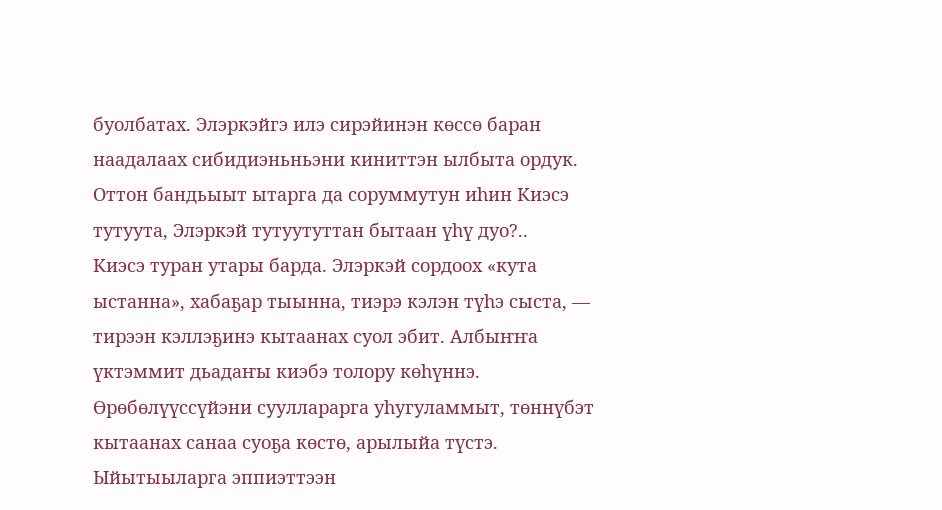буолбатах. Элэркэйгэ илэ сирэйинэн көссө баран наадалаах сибидиэньньэни киниттэн ылбыта ордук. Оттон бандьыыт ытарга да соруммутун иһин Киэсэ тутуута, Элэркэй тутуутуттан бытаан үһү дуо?..
Киэсэ туран утары барда. Элэркэй сордоох «кута ыстанна», хабаҕар тыынна, тиэрэ кэлэн түһэ сыста, — тирээн кэллэҕинэ кытаанах суол эбит. Албыҥҥа үктэммит дьадаҥы киэбэ толору көһүннэ. Өрөбөлүүссүйэни суулларарга уһугуламмыт, төннүбэт кытаанах санаа суоҕа көстө, арылыйа түстэ. Ыйытыыларга эппиэттээн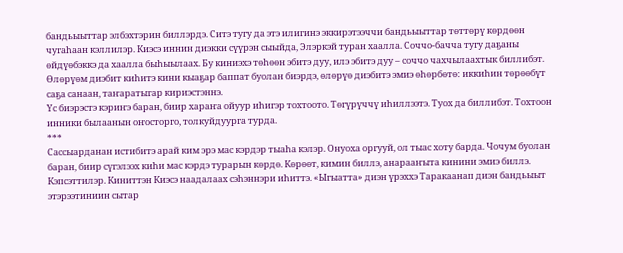бандьыыттар элбэхтэрин биллэрдэ. Ситэ тугу да этэ илигинэ эккирэтээччи бандьыыттар төттөрү көрдөөн чугаһаан кэллилэр. Киэсэ иннин диэкки сүүрэн сыыйда, Элэркэй туран хаалла. Соччо-бачча тугу даҕаны өйдүөбэккэ да хаалла быһыылаах. Бу киниэхэ төһөөн эбитэ дуу, илэ эбитэ дуу – соччо чахчылаахтык биллибэт. Өлөрүөм диэбит киһитэ кини кыаҕар баппат буолан биэрдэ, өлөрүө диэбитэ эмиэ өһөрбөтө: иккиһин төрөөбүт саҕа санаан, таҥаратыгар кириэстэннэ.
Үс биэрэстэ кэриҥэ баран, биир хараҥа ойуур иһигэр тохтоото. Төгүрүччү иһиллээтэ. Туох да биллибэт. Тохтоон инники былаанын оҥосторго, толкуйдуурга турда.
***
Сассыарданан истибитэ арай ким эрэ мас кэрдэр тыаһа кэлэр. Онуоха оргууй, ол тыас хоту барда. Чочум буолан баран, биир сүгэлээх киһи мас кэрдэ турарын көрдө. Көрөөт, кимин биллэ, анарааҥыта кинини эмиэ биллэ. Кэпсэттилэр. Киниттэн Киэсэ наадалаах сэһэннэри иһиттэ. «Ыгыатта» диэн үрэххэ Таракаанап диэн бандьыыт этэрээтиниин сытар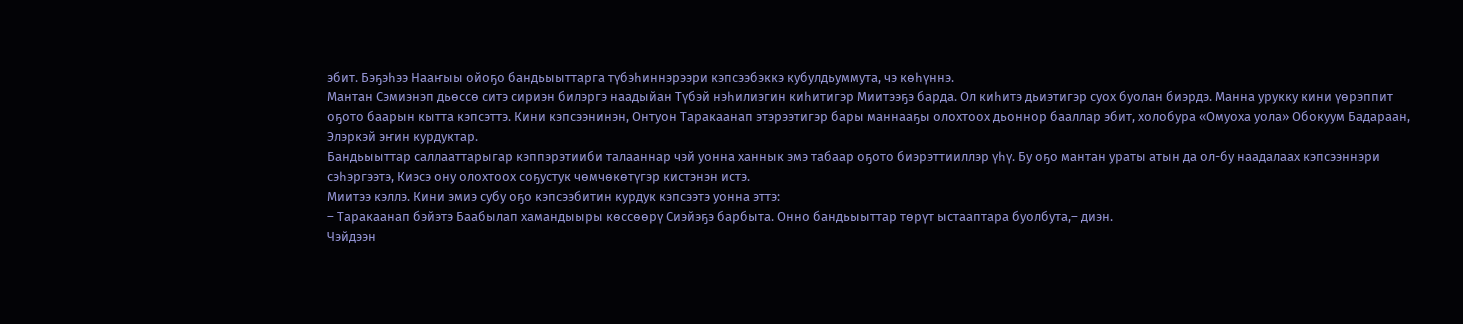эбит. Бэҕэһээ Нааҥыы ойоҕо бандьыыттарга түбэһиннэрээри кэпсээбэккэ кубулдьуммута, чэ көһүннэ.
Мантан Сэмиэнэп дьөссө ситэ сириэн билэргэ наадыйан Түбэй нэһилиэгин киһитигэр Миитээҕэ барда. Ол киһитэ дьиэтигэр суох буолан биэрдэ. Манна урукку кини үөрэппит оҕото баарын кытта кэпсэттэ. Кини кэпсээнинэн, Онтуон Таракаанап этэрээтигэр бары маннааҕы олохтоох дьоннор бааллар эбит, холобура «Омуоха уола» Обокуум Бадараан, Элэркэй эҥин курдуктар.
Бандьыыттар саллааттарыгар кэппэрэтииби талааннар чэй уонна ханнык эмэ табаар оҕото биэрэттииллэр үһү. Бу оҕо мантан ураты атын да ол-бу наадалаах кэпсээннэри сэһэргээтэ, Киэсэ ону олохтоох соҕустук чөмчөкөтүгэр кистэнэн истэ.
Миитээ кэллэ. Кини эмиэ субу оҕо кэпсээбитин курдук кэпсээтэ уонна эттэ:
– Таракаанап бэйэтэ Баабылап хамандыыры көссөөрү Сиэйэҕэ барбыта. Онно бандьыыттар төрүт ыстааптара буолбута,– диэн.
Чэйдээн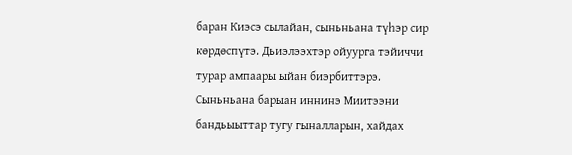баран Киэсэ сылайан, сыньньана түһэр сир көрдөспүтэ. Дьиэлээхтэр ойуурга тэйиччи турар ампаары ыйан биэрбиттэрэ. Сыньньана барыан иннинэ Миитээни бандьыыттар тугу гыналларын, хайдах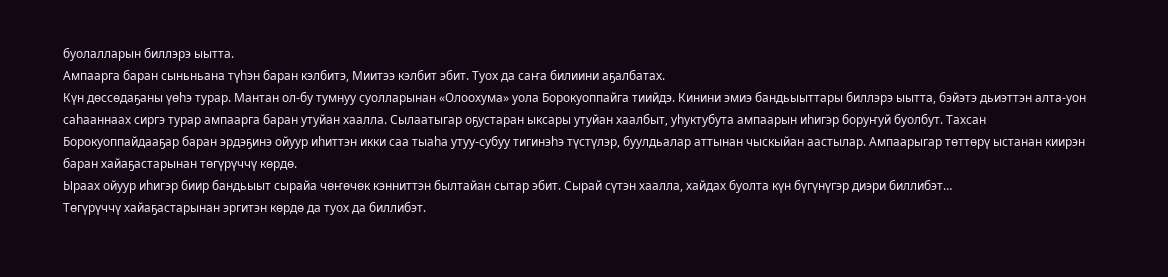буолалларын биллэрэ ыытта.
Ампаарга баран сыньньана түһэн баран кэлбитэ, Миитээ кэлбит эбит. Туох да саҥа билиини аҕалбатах.
Күн дөссөдаҕаны үөһэ турар. Мантан ол-бу тумнуу суолларынан «Олоохума» уола Борокуоппайга тиийдэ. Кинини эмиэ бандьыыттары биллэрэ ыытта, бэйэтэ дьиэттэн алта-уон саһааннаах сиргэ турар ампаарга баран утуйан хаалла. Сылаатыгар оҕустаран ыксары утуйан хаалбыт, уһуктубута ампаарын иһигэр боруҥуй буолбут. Тахсан Борокуоппайдааҕар баран эрдэҕинэ ойуур иһиттэн икки саа тыаһа утуу-субуу тигинэһэ түстүлэр, буулдьалар аттынан чыскыйан аастылар. Ампаарыгар төттөрү ыстанан киирэн баран хайаҕастарынан төгүрүччү көрдө.
Ыраах ойуур иһигэр биир бандьыыт сырайа чөҥөчөк кэнниттэн былтайан сытар эбит. Сырай сүтэн хаалла, хайдах буолта күн бүгүнүгэр диэри биллибэт…
Төгүрүччү хайаҕастарынан эргитэн көрдө да туох да биллибэт.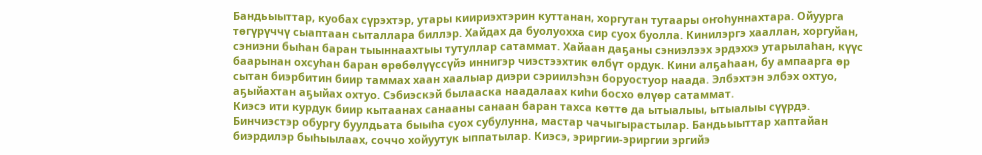Бандьыыттар, куобах сүрэхтэр, утары киириэхтэрин куттанан, хоргутан тутаары оҥоһуннахтара. Ойуурга төгүрүччү cыаптаан сыталлара биллэр. Хайдах да буолуохха сир суох буолла. Кинилэргэ хааллан, хоргуйан, сэниэни быһан баран тыыннаахтыы тутуллар сатаммат. Хайаан даҕаны сэниэлээх эрдэххэ утарылаһан, күүс баарынан охсуһан баран өрөбөлүүссүйэ иннигэр чиэстээхтик өлбүт ордук. Кини алҕаһаан, бу ампаарга өр сытан биэрбитин биир таммах хаан хаалыар диэри сэриилэһэн боруостуор наада. Элбэхтэн элбэх охтуо, аҕыйахтан аҕыйах охтуо. Сэбиэскэй былааска наадалаах киһи босхо өлүөр сатаммат.
Киэсэ ити курдук биир кытаанах санааны санаан баран тахса көттө да ытыалыы, ытыалыы сүүрдэ. Бинчиэстэр обургу буулдьата быыһа суох субулунна, мастар чачыгырастылар. Бандьыыттар хаптайан биэрдилэр быһыылаах, соччо хойуутук ыппатылар. Киэсэ, эриргии-эриргии эргийэ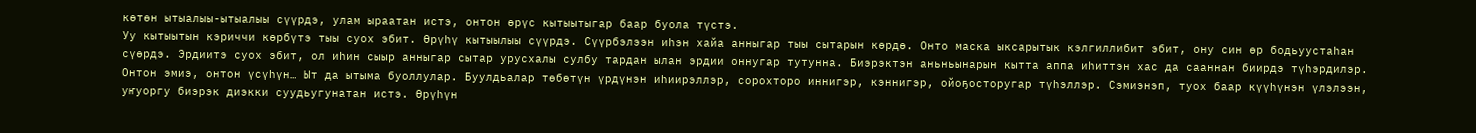көтөн ытыалыы-ытыалыы сүүрдэ, улам ыраатан истэ, онтон өрүс кытыытыгар баар буола түстэ.
Уу кытыытын кэриччи көрбүтэ тыы суох эбит. Өрүһү кытыылыы сүүрдэ. Сүүрбэлээн иһэн хайа анныгар тыы сытарын көрдө. Онто маска ыксарытык кэлгиллибит эбит, ону син өр бодьуустаһан сүөрдэ. Эрдиитэ суох эбит, ол иһин сыыр анныгар сытар урусхалы сулбу тардан ылан эрдии оннугар тутунна. Биэрэктэн аньньынарын кытта аппа иһиттэн хас да сааннан биирдэ түһэрдилэр. Онтон эмиэ, онтон үсүһүн… Ыт да ытыма буоллулар. Буулдьалар төбөтүн үрдүнэн иһиирэллэр, сорохторо иннигэр, кэннигэр, ойоҕосторугар түһэллэр. Сэмиэнэп, туох баар күүһүнэн үлэлээн, уҥуоргу биэрэк диэкки суудьугунатан истэ. Өрүһүн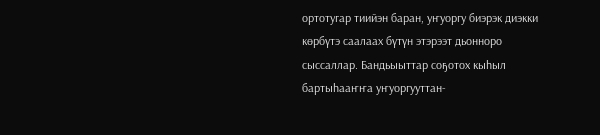ортотугар тиийэн баран, уҥуоргу биэрэк диэкки көрбүтэ саалаах бүтүн этэрээт дьонноро сыссаллар. Бандьыыттар соҕотох кыһыл бартыһааҥҥа уҥуоргууттан-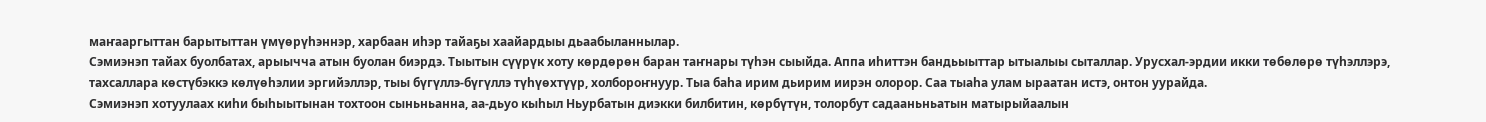маҥааргыттан барытыттан үмүөрүһэннэр, харбаан иһэр тайаҕы хаайардыы дьаабыланнылар.
Сэмиэнэп тайах буолбатах, арыычча атын буолан биэрдэ. Тыытын сүүрүк хоту көрдөрөн баран таҥнары түһэн сыыйда. Аппа иһиттэн бандьыыттар ытыалыы сыталлар. Урусхал-эрдии икки төбөлөрө түһэллэрэ, тахсаллара көстүбэккэ көлүөһэлии эргийэллэр, тыы бүгүллэ-бүгүллэ түһүөхтүүр, холбороҥнуур. Тыа баһа ирим дьирим иирэн олорор. Саа тыаһа улам ыраатан истэ, онтон уурайда.
Сэмиэнэп хотуулаах киһи быһыытынан тохтоон сыньньанна, аа-дьуо кыһыл Ньурбатын диэкки билбитин, көрбүтүн, толорбут садааньньатын матырыйаалын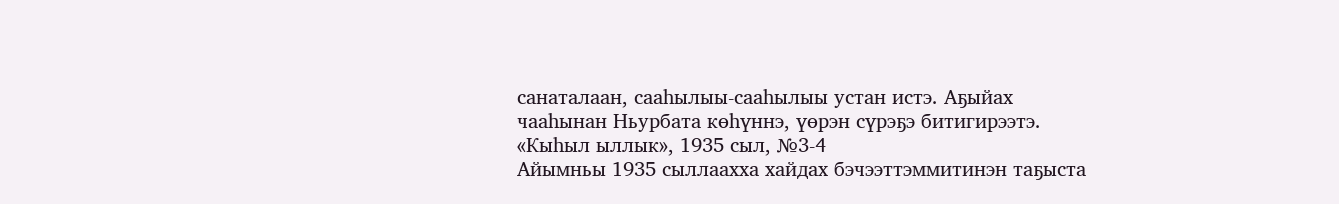санаталаан, сааһылыы-сааһылыы устан истэ. Аҕыйах чааһынан Ньурбата көһүннэ, үөрэн сүрэҕэ битигирээтэ.
«Кыһыл ыллык», 1935 сыл, №3-4
Айымньы 1935 сыллаахха хайдах бэчээттэммитинэн таҕыста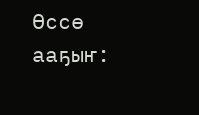Өссө ааҕыҥ: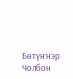Бөтүҥнэр Чолбон